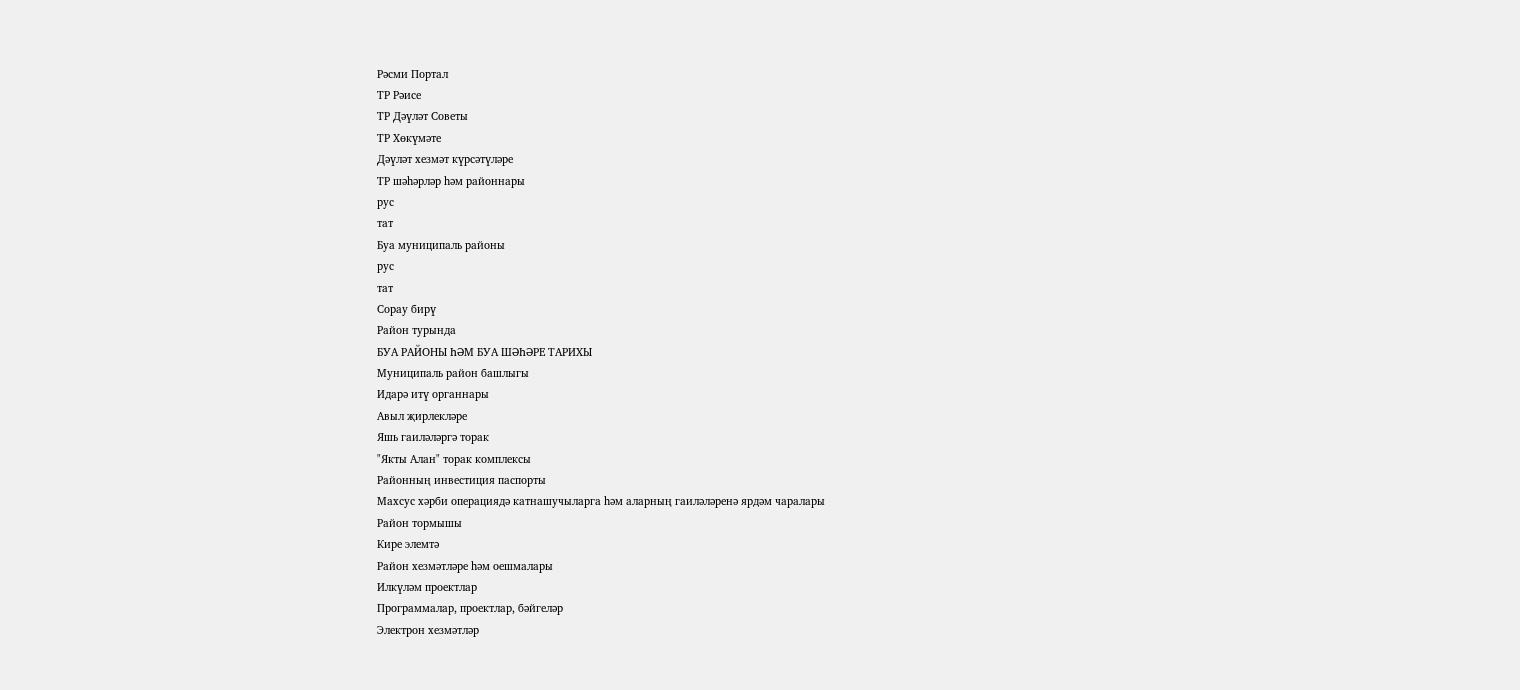Рәсми Портал
ТР Рәисе
ТР Дәүләт Советы
ТР Хөкүмәте
Дәүләт хезмәт күрсәтүләре
ТР шәһәрләр һәм районнары
рус
тат
Буа муниципаль районы
рус
тат
Сорау бирү
Район турында
БУА РАЙОНЫ ҺӘМ БУА ШӘҺӘРЕ ТАРИХЫ
Муниципаль район башлыгы
Идарә итү органнары
Авыл җирлекләре
Яшь гаиләләргә торак
"Якты Алан" торак комплексы
Районның инвестиция паспорты
Махсус хәрби операциядә катнашучыларга һәм аларның гаиләләренә ярдәм чаралары
Район тормышы
Кире элемтә
Район хезмәтләре һәм оешмалары
Илкүләм проектлар
Программалар, проектлар, бәйгеләр
Электрон хезмәтләр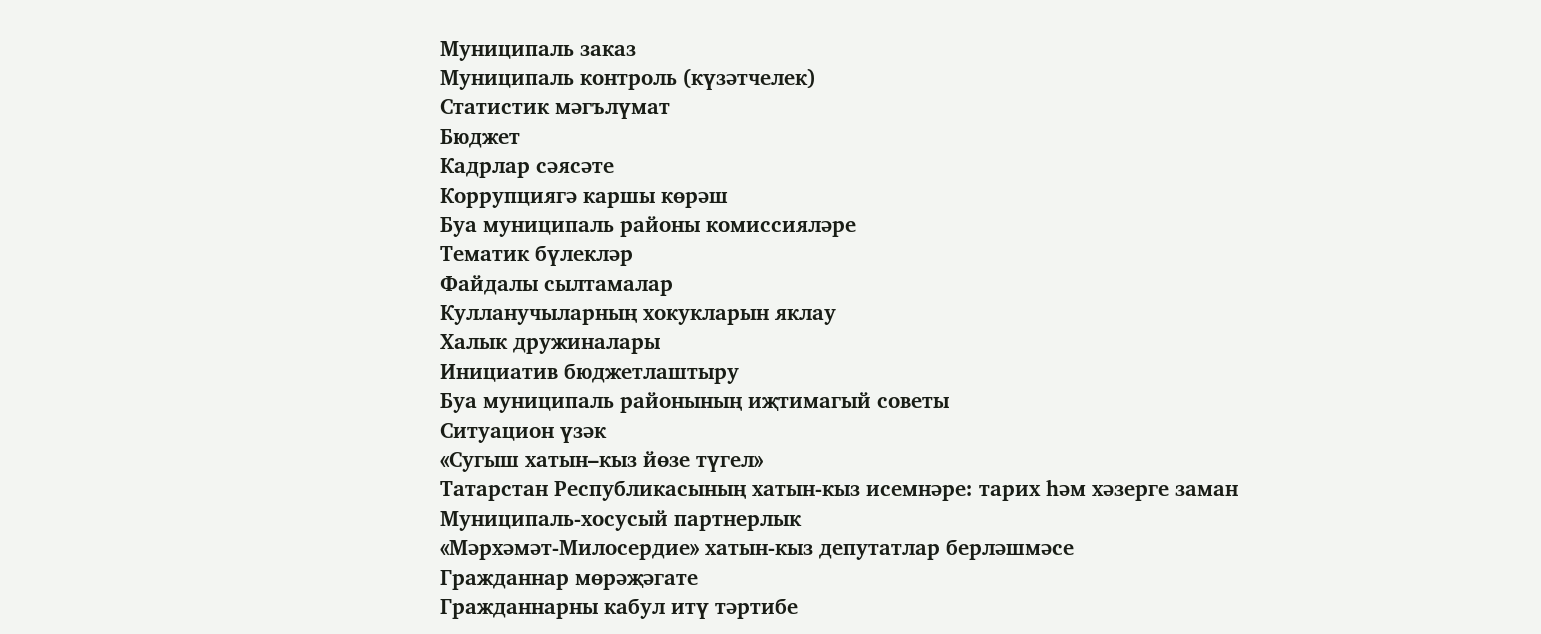Муниципаль заказ
Муниципаль контроль (күзәтчелек)
Статистик мәгълүмат
Бюджет
Кадрлар сәясәте
Коррупциягә каршы көрәш
Буа муниципаль районы комиссияләре
Тематик бүлекләр
Файдалы сылтамалар
Кулланучыларның хокукларын яклау
Халык дружиналары
Инициатив бюджетлаштыру
Буа муниципаль районының иҗтимагый советы
Ситуацион үзәк
«Сугыш хатын–кыз йөзе түгел»
Татарстан Республикасының хатын-кыз исемнәре: тарих һәм хәзерге заман
Муниципаль-хосусый партнерлык
«Мәрхәмәт-Милосердие» хатын-кыз депутатлар берләшмәсе
Гражданнар мөрәҗәгате
Гражданнарны кабул итү тәртибе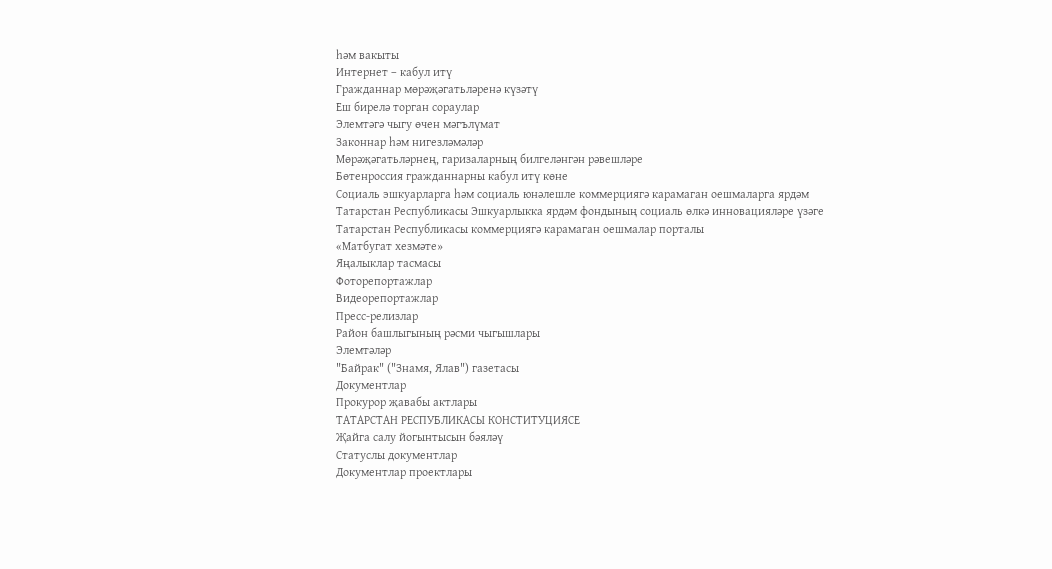һәм вакыты
Интернет – кабул итү
Гражданнар мөрәҗәгатьләренә күзәтү
Еш бирелә торган сораулар
Элемтәгә чыгу өчен мәгълүмат
Законнар һәм нигезләмәләр
Мөрәҗәгатьләрнең, гаризаларның билгеләнгән рәвешләре
Бөтенроссия гражданнарны кабул итү көне
Социаль эшкуарларга һәм социаль юнәлешле коммерциягә карамаган оешмаларга ярдәм
Татарстан Республикасы Эшкуарлыкка ярдәм фондының социаль өлкә инновацияләре үзәге
Татарстан Республикасы коммерциягә карамаган оешмалар порталы
«Матбугат хезмәте»
Яңалыклар тасмасы
Фоторепортажлар
Видеорепортажлар
Пресс-релизлар
Район башлыгының рәсми чыгышлары
Элемтәләр
"Байрак" ("Знамя, Ялав") газетасы
Документлар
Прокурор җавабы актлары
ТАТАРСТАН РЕСПУБЛИКАСЫ КОНСТИТУЦИЯСЕ
Җайга салу йогынтысын бәяләү
Статуслы документлар
Документлар проектлары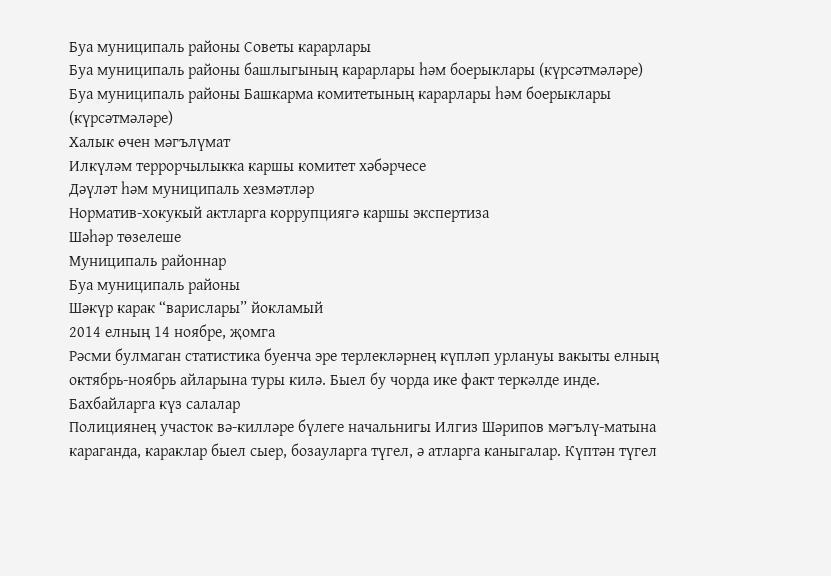Буа муниципаль районы Советы карарлары
Буа муниципаль районы башлыгының карарлары һәм боерыклары (күрсәтмәләре)
Буа муниципаль районы Башкарма комитетының карарлары һәм боерыклары (күрсәтмәләре)
Халык өчен мәгълүмат
Илкүләм террорчылыкка каршы комитет хәбәрчесе
Дәүләт һәм муниципаль хезмәтләр
Норматив-хокукый актларга коррупциягә каршы экспертиза
Шәһәр төзелеше
Муниципаль районнар
Буа муниципаль районы
Шәкүр карак “варислары” йокламый
2014 елның 14 ноябре, җомга
Рәсми булмаган статистика буенча эре терлекләрнең күпләп урлануы вакыты елның октябрь-ноябрь айларына туры килә. Быел бу чорда ике факт теркәлде инде.
Бахбайларга күз салалар
Полициянең участок вә-килләре бүлеге начальнигы Илгиз Шәрипов мәгълү-матына караганда, караклар быел сыер, бозауларга түгел, ә атларга каныгалар. Күптән түгел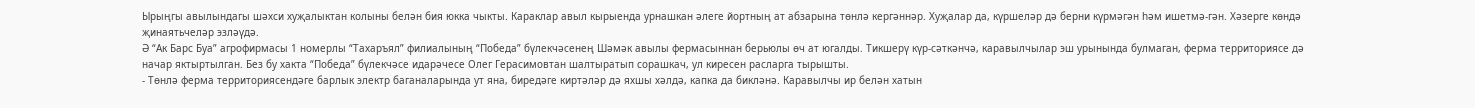Ырыңгы авылындагы шәхси хуҗалыктан колыны белән бия юкка чыкты. Караклар авыл кырыенда урнашкан әлеге йортның ат абзарына төнлә кергәннәр. Хуҗалар да, күршеләр дә берни күрмәгән һәм ишетмә-гән. Хәзерге көндә җинаятьчеләр эзләүдә.
Ә “Ак Барс Буа” агрофирмасы 1 номерлы “Тахаръял” филиалының “Победа” бүлекчәсенең Шәмәк авылы фермасыннан берьюлы өч ат югалды. Тикшерү күр-сәткәнчә, каравылчылар эш урынында булмаган, ферма территориясе дә начар яктыртылган. Без бу хакта “Победа” бүлекчәсе идарәчесе Олег Герасимовтан шалтыратып сорашкач, ул киресен расларга тырышты.
- Төнлә ферма территориясендәге барлык электр баганаларында ут яна, биредәге киртәләр дә яхшы хәлдә, капка да бикләнә. Каравылчы ир белән хатын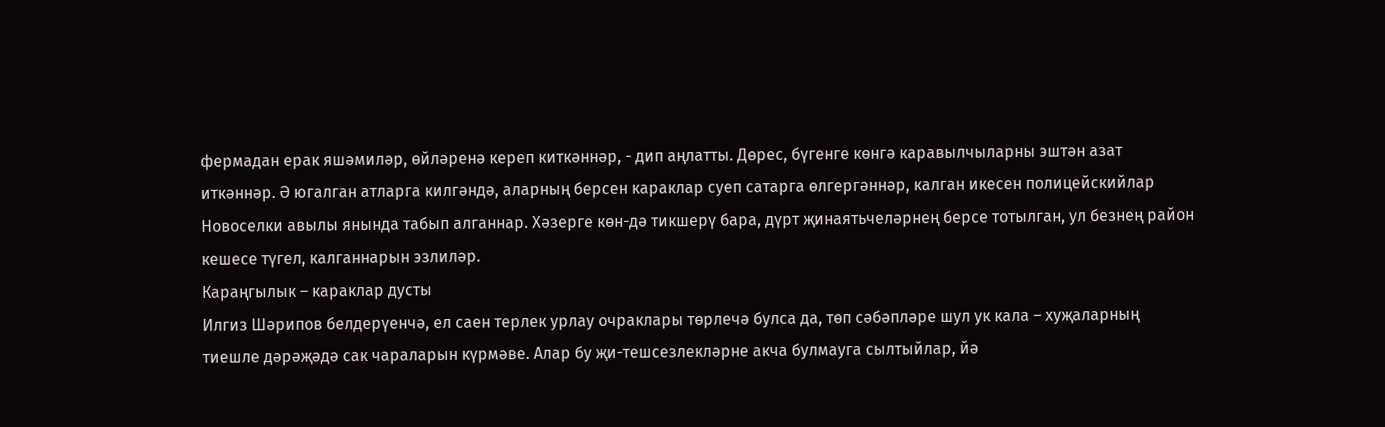фермадан ерак яшәмиләр, өйләренә кереп киткәннәр, - дип аңлатты. Дөрес, бүгенге көнгә каравылчыларны эштән азат иткәннәр. Ә югалган атларга килгәндә, аларның берсен караклар суеп сатарга өлгергәннәр, калган икесен полицейскийлар Новоселки авылы янында табып алганнар. Хәзерге көн-дә тикшерү бара, дүрт җинаятьчеләрнең берсе тотылган, ул безнең район кешесе түгел, калганнарын эзлиләр.
Караңгылык – караклар дусты
Илгиз Шәрипов белдерүенчә, ел саен терлек урлау очраклары төрлечә булса да, төп сәбәпләре шул ук кала – хуҗаларның тиешле дәрәҗәдә сак чараларын күрмәве. Алар бу җи-тешсезлекләрне акча булмауга сылтыйлар, йә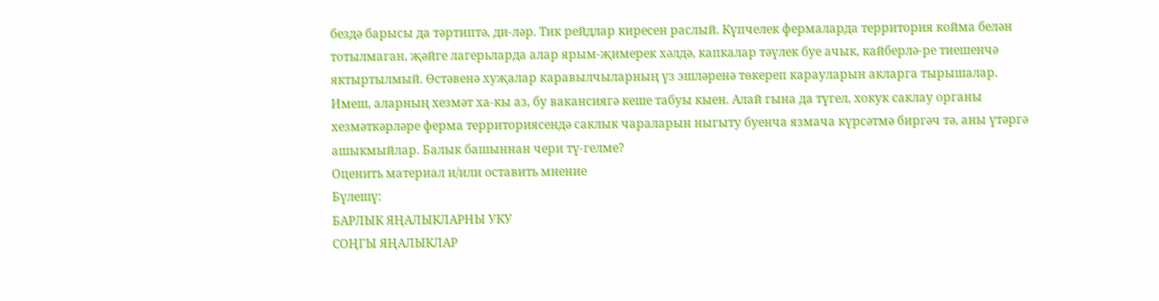бездә барысы да тәртиптә, ди-ләр. Тик рейдлар киресен раслый. Күпчелек фермаларда территория койма белән тотылмаган, җәйге лагерьларда алар ярым-җимерек хәлдә, капкалар тәүлек буе ачык, кайберлә-ре тиешенчә яктыртылмый. Өстәвенә хуҗалар каравылчыларның үз эшләренә төкереп карауларын акларга тырышалар. Имеш, аларның хезмәт ха-кы аз, бу вакансиягә кеше табуы кыен. Алай гына да түгел, хокук саклау органы хезмәткәрләре ферма территориясендә саклык чараларын ныгыту буенча язмача күрсәтмә биргәч тә, аны үтәргә ашыкмыйлар. Балык башыннан чери тү-гелме?
Оценить материал и/или оставить мнение
Бүлешү:
БАРЛЫК ЯҢАЛЫКЛАРНЫ УКУ
СОҢГЫ ЯҢАЛЫКЛАР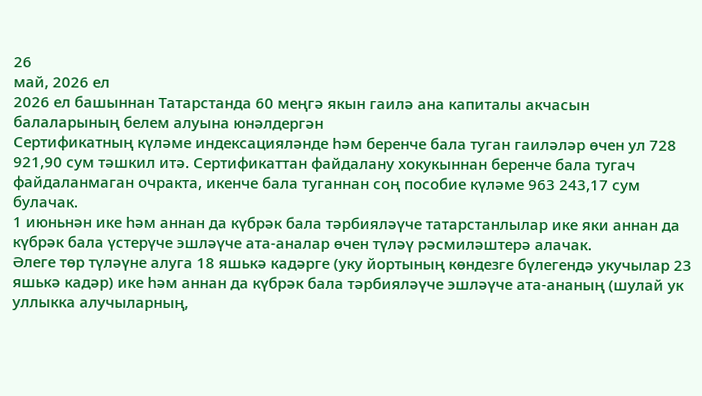26
май, 2026 ел
2026 ел башыннан Татарстанда 60 меңгә якын гаилә ана капиталы акчасын балаларының белем алуына юнәлдергән
Сертификатның күләме индексацияләнде һәм беренче бала туган гаиләләр өчен ул 728 921,90 сум тәшкил итә. Сертификаттан файдалану хокукыннан беренче бала тугач файдаланмаган очракта, икенче бала туганнан соң пособие күләме 963 243,17 сум булачак.
1 июньнән ике һәм аннан да күбрәк бала тәрбияләүче татарстанлылар ике яки аннан да күбрәк бала үстерүче эшләүче ата-аналар өчен түләү рәсмиләштерә алачак.
Әлеге төр түләүне алуга 18 яшькә кадәрге (уку йортының көндезге бүлегендә укучылар 23 яшькә кадәр) ике һәм аннан да күбрәк бала тәрбияләүче эшләүче ата-ананың (шулай ук уллыкка алучыларның,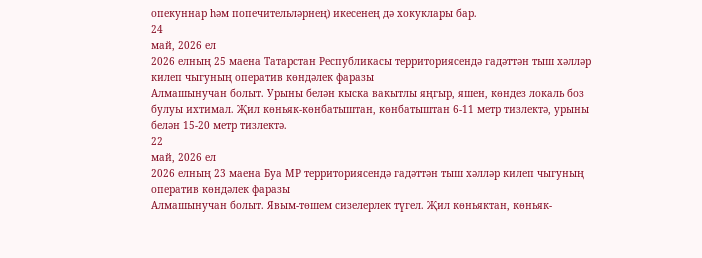опекуннар һәм попечительләрнең) икесенең дә хокуклары бар.
24
май, 2026 ел
2026 елның 25 маена Татарстан Республикасы территориясендә гадәттән тыш хәлләр килеп чыгуның оператив көндәлек фаразы
Алмашынучан болыт. Урыны белән кыска вакытлы яңгыр, яшен, көндез локаль боз булуы ихтимал. Җил көньяк-көнбатыштан, көнбатыштан 6-11 метр тизлектә, урыны белән 15-20 метр тизлектә.
22
май, 2026 ел
2026 елның 23 маена Буа МР территориясендә гадәттән тыш хәлләр килеп чыгуның оператив көндәлек фаразы
Алмашынучан болыт. Явым-төшем сизелерлек түгел. Җил көньяктан, көньяк-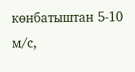көнбатыштан 5-10 м/с,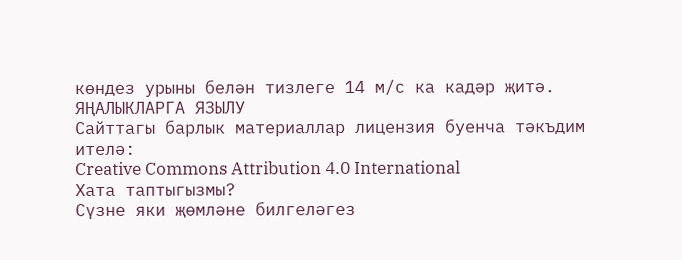көндез урыны белән тизлеге 14 м/с ка кадәр җитә.
ЯҢАЛЫКЛАРГА ЯЗЫЛУ
Сайттагы барлык материаллар лицензия буенча тәкъдим ителә:
Creative Commons Attribution 4.0 International
Хата таптыгызмы?
Сүзне яки җөмләне билгеләгез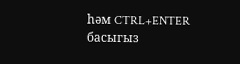һәм CTRL+ENTER басыгыз